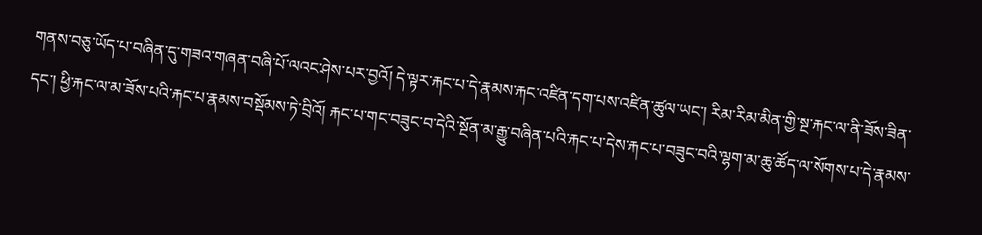གནས་བཅུ་ཡོད་པ་བཞིན་དུ་གཟའ་གཞན་བཞི་པོ་ལའང་ཤེས་པར་བྱའོ། དེ་ལྟར་རྐང་པ་དེ་རྣམས་རྐང་འཛིན་དག་པས་འཛིན་ཚུལ་ཡང་། རིམ་རིམ་མིན་གྱི་སྔ་རྐང་ལ་ནི་ཟོས་ཟིན་དང་། ཕྱི་རྐང་ལ་མ་ཟོས་པའི་རྐང་པ་རྣམས་བསྡོམས་ཏེ་བྲིའོ། རྐང་པ་གང་བཟུང་བ་དེའི་སྔོན་མ་རྒྱུ་བཞིན་པའི་རྐང་པ་དེས་རྐང་པ་བཟུང་བའི་ལྷག་མ་ཆུ་ཚོད་ལ་སོགས་པ་དེ་རྣམས་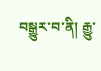བསྒྱུར་བ་ནི། རྒྱུ་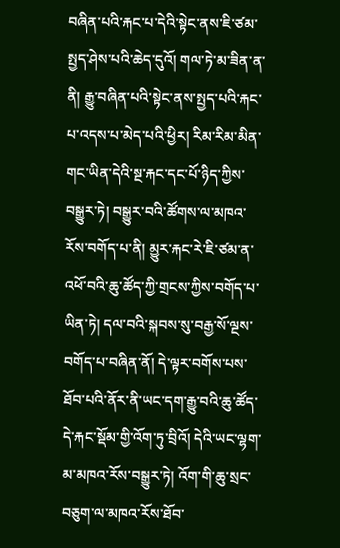བཞིན་པའི་རྐང་པ་དེའི་སྟེང་ནས་ཇི་ཙམ་སྤྱད་ཤེས་པའི་ཆེད་དུའོ། གལ་ཏེ་མ་ཟིན་ན་ནི། རྒྱུ་བཞིན་པའི་སྟེང་ནས་སྤྱད་པའི་རྐང་པ་འདས་པ་མེད་པའི་ཕྱིར། རིམ་རིམ་མིན་གང་ཡིན་དེའི་སྔ་རྐང་དང་པོ་ཉིད་ཀྱིས་བསྒྱུར་ཏེ། བསྒྱུར་བའི་ཚོགས་ལ་མཁའ་རོས་བགོད་པ་ནི། མྱུར་རྐང་རེ་ཇི་ཙམ་ན་འཕོ་བའི་ཆུ་ཚོད་ཀྱི་གྲངས་ཀྱིས་བགོད་པ་ཡིན་ཏེ། དལ་བའི་སྐབས་སུ་བརྒྱ་སོ་ལྔས་བགོད་པ་བཞིན་ནོ། དེ་ལྟར་བགོས་པས་ཐོབ་པའི་ནོར་ནི་ཡང་དག་རྒྱུ་བའི་ཆུ་ཚོད་དེ་རྐང་སྡོམ་གྱི་འོག་ཏུ་བྲིའོ། དེའི་ཡང་ལྷག་མ་མཁའ་རོས་བསྒྱུར་ཏེ། འོག་གི་ཆུ་སྲང་བཅུག་ལ་མཁའ་རོས་ཐོབ་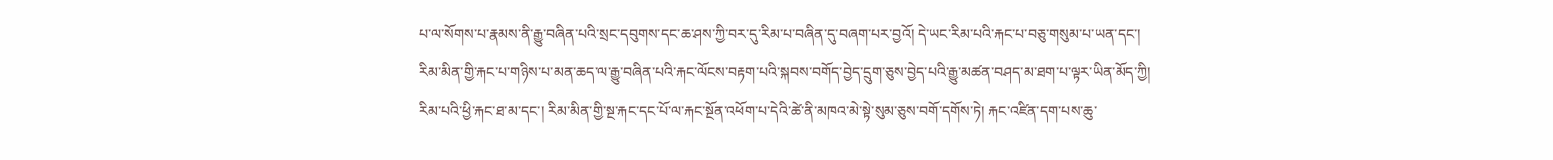པ་ལ་སོགས་པ་རྣམས་ནི་རྒྱུ་བཞིན་པའི་སྲང་དབུགས་དང་ཆ་ཤས་ཀྱི་བར་དུ་རིམ་པ་བཞིན་དུ་བཞག་པར་བྱའོ། དེ་ཡང་རིམ་པའི་རྐང་པ་བཅུ་གསུམ་པ་ཡན་དང་། རིམ་མིན་གྱི་རྐང་པ་གཉིས་པ་མན་ཆད་ལ་རྒྱུ་བཞིན་པའི་རྐང་ལོངས་བརྟག་པའི་སྐབས་བགོད་བྱེད་དྲུག་ཅུས་བྱེད་པའི་རྒྱུ་མཚན་བཤད་མ་ཐག་པ་ལྟར་ཡིན་མོད་ཀྱི། རིམ་པའི་ཕྱི་རྐང་ཐ་མ་དང་། རིམ་མིན་གྱི་སྔ་རྐང་དང་པོ་ལ་རྐང་སྔོན་འཕོག་པ་དེའི་ཚེ་ནི་མཁའ་མེ་སྟེ་སུམ་ཅུས་བགོ་དགོས་ཏེ། རྐང་འཛིན་དག་པས་ཆུ་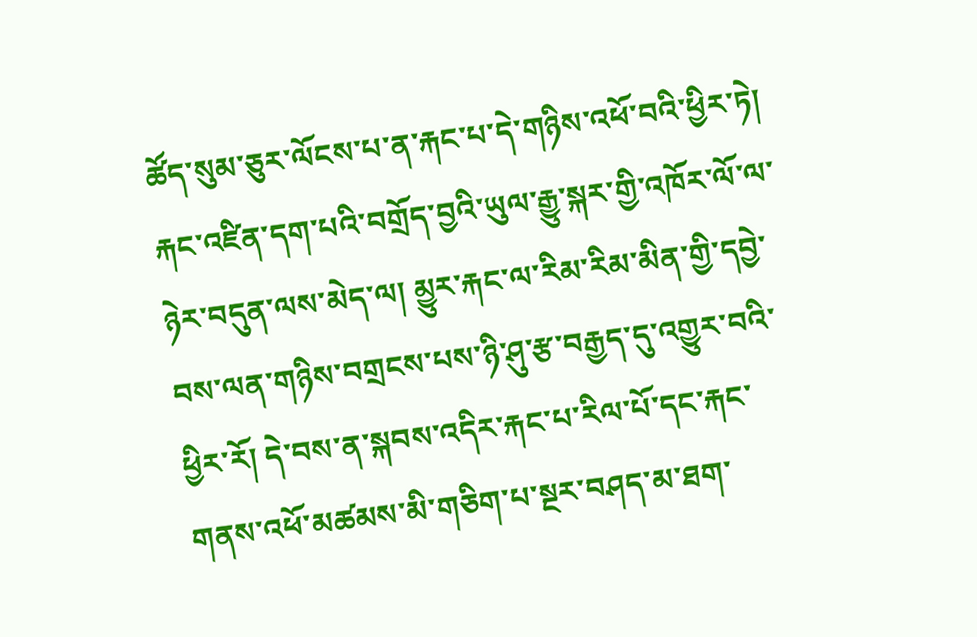ཚོད་སུམ་ཅུར་ལོངས་པ་ན་རྐང་པ་དེ་གཉིས་འཕོ་བའི་ཕྱིར་ཏེ། རྐང་འཛིན་དག་པའི་བགྲོད་བྱའི་ཡུལ་རྒྱུ་སྐར་གྱི་འཁོར་ལོ་ལ་ཉེར་བདུན་ལས་མེད་ལ། མྱུར་རྐང་ལ་རིམ་རིམ་མིན་གྱི་དབྱེ་བས་ལན་གཉིས་བགྲངས་པས་ཉི་ཤུ་རྩ་བརྒྱད་དུ་འགྱུར་བའི་ཕྱིར་རོ། དེ་བས་ན་སྐབས་འདིར་རྐང་པ་རིལ་པོ་དང་རྐང་གནས་འཕོ་མཚམས་མི་གཅིག་པ་སྔར་བཤད་མ་ཐག་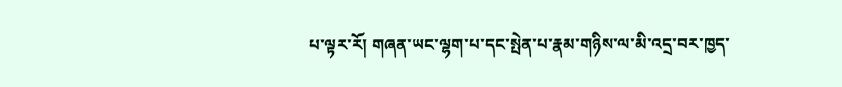པ་ལྟར་རོ། གཞན་ཡང་ལྷག་པ་དང་སྤེན་པ་རྣམ་གཉིས་ལ་མི་འདྲ་བར་ཁྱད་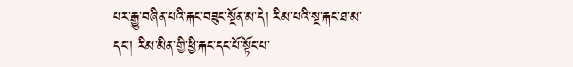པར་རྒྱུ་བཞིན་པའི་རྐང་བཟུང་སྔོན་མ་དེ། རིམ་པའི་སྔ་རྐང་ཐ་མ་དང་། རིམ་མིན་གྱི་ཕྱི་རྐང་དང་པོ་སྟོང་པ་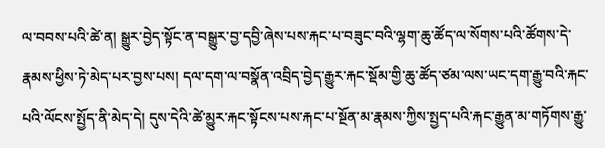ལ་བབས་པའི་ཚེ་ན། སྒྱུར་བྱེད་སྟོང་ན་བསྒྱུར་བྱ་དབྱི་ཞེས་པས་རྐང་པ་བཟུང་བའི་ལྷག་ཆུ་ཚོད་ལ་སོགས་པའི་ཚོགས་དེ་རྣམས་ཕྱིས་ཏེ་མེད་པར་བྱས་པས། དལ་དག་ལ་བསྣོན་འབྲིད་བྱེད་རྒྱུར་རྐང་སྡོམ་གྱི་ཆུ་ཚོད་ཙམ་ལས་ཡང་དག་རྒྱུ་བའི་རྐང་པའི་ལོངས་སྤྱོད་ནི་མེད་དེ། དུས་དེའི་ཚེ་མྱུར་རྐང་སྟོངས་པས་རྐང་པ་སྔོན་མ་རྣམས་ཀྱིས་སྤྱད་པའི་རྐང་རྒྱུན་མ་གཏོགས་རྒྱུ་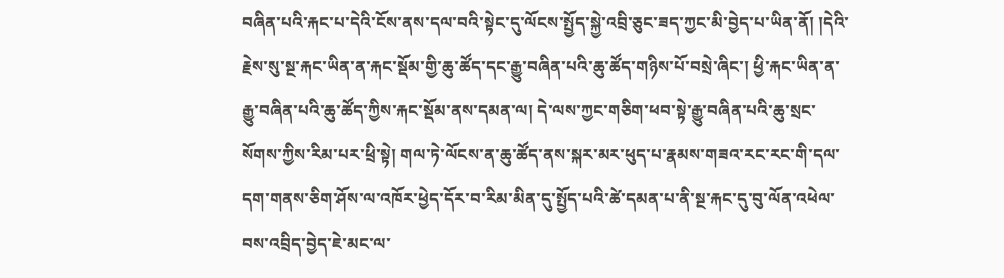བཞིན་པའི་རྐང་པ་དེའི་ངོས་ནས་དལ་བའི་སྟེང་དུ་ལོངས་སྤྱོད་སྐྱེ་འབྲི་ཅུང་ཟད་ཀྱང་མི་བྱེད་པ་ཡིན་ནོ། །དེའི་རྗེས་སུ་སྔ་རྐང་ཡིན་ན་རྐང་སྡོམ་གྱི་ཆུ་ཚོད་དང་རྒྱུ་བཞིན་པའི་ཆུ་ཚོད་གཉིས་པོ་བསྲེ་ཞིང་། ཕྱི་རྐང་ཡིན་ན་རྒྱུ་བཞིན་པའི་ཆུ་ཚོད་ཀྱིས་རྐང་སྡོམ་ནས་དམན་ལ། དེ་ལས་ཀྱང་གཅིག་ཕབ་སྟེ་རྒྱུ་བཞིན་པའི་ཆུ་སྲང་སོགས་ཀྱིས་རིམ་པར་ཕྲི་སྟེ། གལ་ཏེ་ལོངས་ན་ཆུ་ཚོད་ནས་སྐར་མར་ཕུད་པ་རྣམས་གཟའ་རང་རང་གི་དལ་དག་གནས་ཅིག་ཤོས་ལ་འཁོར་ཕྱེད་དོར་བ་རིམ་མིན་དུ་སྤྱོད་པའི་ཚེ་དམན་པ་ནི་སྔ་རྐང་དུ་བུ་ལོན་འཕེལ་བས་འབྲིད་བྱེད་ཇེ་མང་ལ་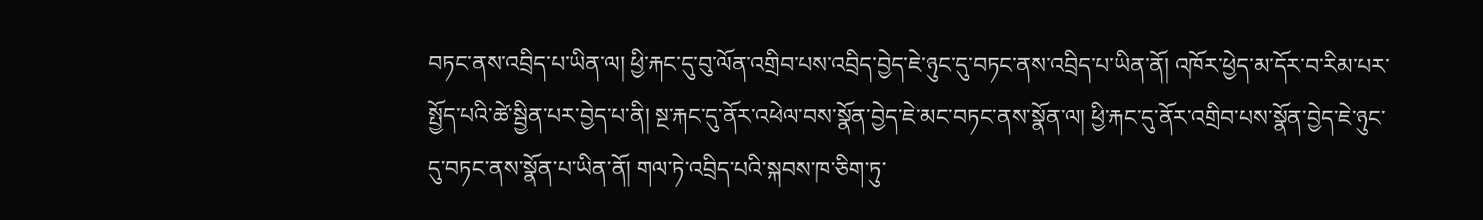བཏང་ནས་འབྲིད་པ་ཡིན་ལ། ཕྱི་རྐང་དུ་བུ་ལོན་འགྲིབ་པས་འབྲིད་བྱེད་ཇེ་ཉུང་དུ་བཏང་ནས་འབྲིད་པ་ཡིན་ནོ། འཁོར་ཕྱེད་མ་དོར་བ་རིམ་པར་སྤྱོད་པའི་ཚེ་སྦྱིན་པར་བྱེད་པ་ནི། སྔ་རྐང་དུ་ནོར་འཕེལ་བས་སྣོན་བྱེད་ཇེ་མང་བཏང་ནས་སྣོན་ལ། ཕྱི་རྐང་དུ་ནོར་འགྲིབ་པས་སྣོན་བྱེད་ཇེ་ཉུང་དུ་བཏང་ནས་སྣོན་པ་ཡིན་ནོ། གལ་ཏེ་འབྲིད་པའི་སྐབས་ཁ་ཅིག་ཏུ་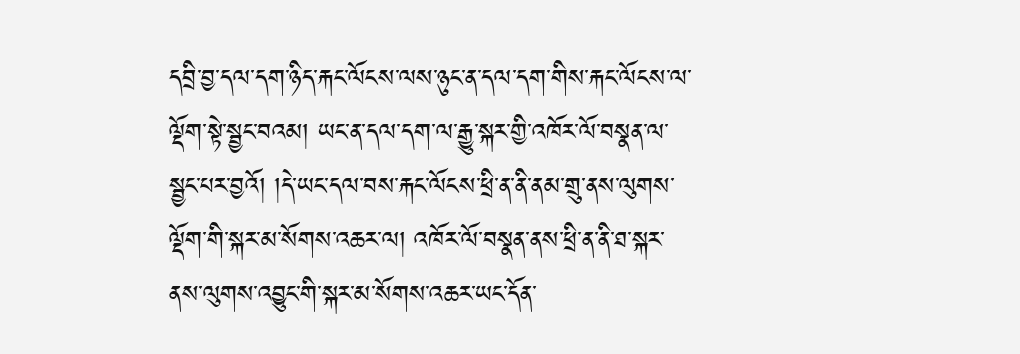དབྲི་བྱ་དལ་དག་ཉིད་རྐང་ལོངས་ལས་ཉུང་ན་དལ་དག་གིས་རྐང་ལོངས་ལ་ལྡོག་སྟེ་སྦྱང་བའམ། ཡང་ན་དལ་དག་ལ་རྒྱུ་སྐར་གྱི་འཁོར་ལོ་བསྣན་ལ་སྦྱང་པར་བྱའོ། །དེ་ཡང་དལ་བས་རྐང་ལོངས་ཕྲི་ན་ནི་ནམ་གྲུ་ནས་ལུགས་ལྡོག་གི་སྐར་མ་སོགས་འཆར་ལ། འཁོར་ལོ་བསྣན་ནས་ཕྲི་ན་ནི་ཐ་སྐར་ནས་ལུགས་འབྱུང་གི་སྐར་མ་སོགས་འཆར་ཡང་དོན་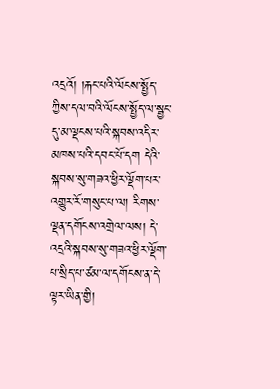འདྲའོ། །རྐང་པའི་ལོངས་སྤྱོད་ཀྱིས་དལ་བའི་ལོངས་སྤྱོད་ལ་སྦྱང་དུ་མ་ལྡངས་པའི་སྐབས་འདིར་མཁས་པའི་དབང་པོ་དག དེའི་སྐབས་སུ་གཟའ་ཕྱིར་ལྡོག་པར་འགྱུར་རོ་གསུང་པ་ལ། རིགས་ལྡན་དགོངས་འགྲེལ་ལས། དེ་འདྲའི་སྐབས་སུ་གཟའ་ཕྱིར་ལྡོག་པ་སྲིད་པ་ཙམ་ལ་དགོངས་ན་དེ་ལྟར་ཡིན་གྱི།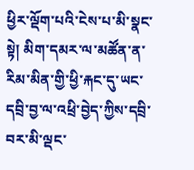ཕྱིར་ལྡོག་པའི་ངེས་པ་མི་སྣང་སྟེ། མིག་དམར་ལ་མཚོན་ན་རིམ་མིན་གྱི་ཕྱི་རྐང་དུ་ཡང་དབྲི་བྱ་ལ་འཕྲི་བྱེད་ཀྱིས་དབྲི་བར་མི་ལྡང་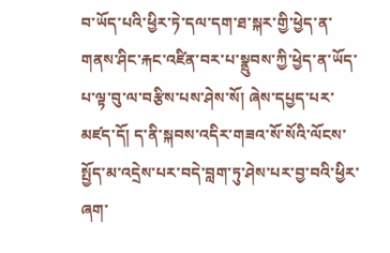བ་ཡོད་པའི་ཕྱིར་ཏེ་དལ་དག་ཐ་སྐར་གྱི་ཕྱེད་ན་གནས་ཤིང་རྐང་འཛིན་བར་པ་སྣྲུབས་ཀྱི་ཕྱེད་ན་ཡོད་པ་ལྟ་བུ་ལ་བརྩིས་པས་ཤེས་སོ། ཞེས་དཔྱད་པར་མཛད་དོ། ད་ནི་སྐབས་འདིར་གཟའ་སོ་སོའི་ལོངས་སྤྱོད་མ་འདྲེས་པར་བདེ་བླག་ཏུ་ཤེས་པར་བྱ་བའི་ཕྱིར་ཞག་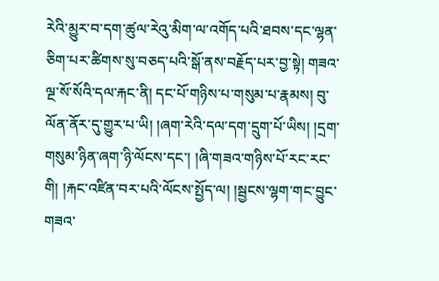རེའི་མྱུར་བ་དག་ཚུལ་རེའུ་མིག་ལ་འགོད་པའི་ཐབས་དང་ལྷན་ཅིག་པར་ཚིགས་སུ་བཅད་པའི་སྒོ་ནས་བརྗོད་པར་བྱ་སྟེ། གཟའ་ལྔ་སོ་སོའི་དལ་རྐང་ནི། དང་པོ་གཉིས་པ་གསུམ་པ་རྣམས། བུ་ལོན་ནོར་དུ་གྱུར་པ་ཡི། །ཞག་རེའི་དལ་དག་དྲུག་པོ་ཡིས། །དྲག་གསུམ་ཉིན་ཞག་ཉི་ལོངས་དང་། །ཞི་གཟའ་གཉིས་པོ་རང་རང་གི། །རྐང་འཛིན་བར་པའི་ལོངས་སྤྱོད་ལ། །སྦྱངས་ལྷག་གང་བྱུང་གཟའ་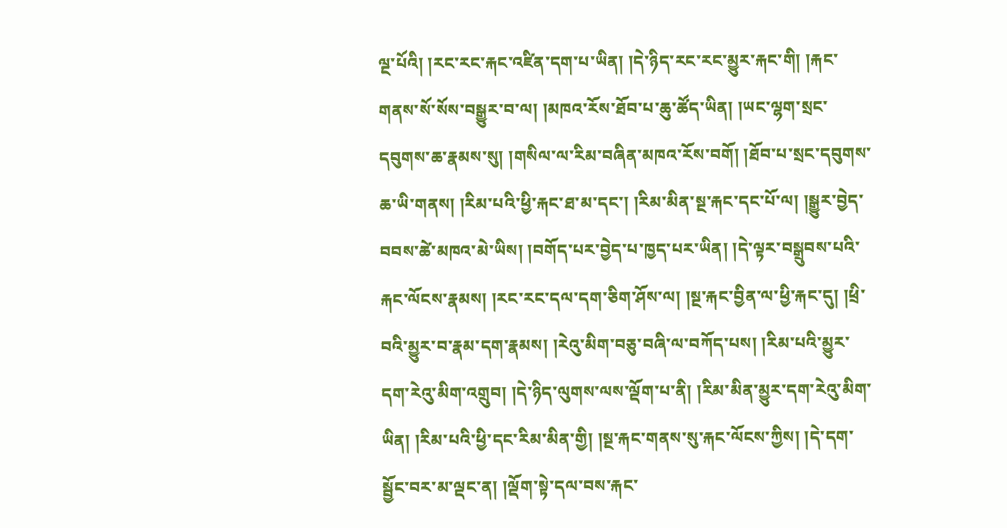ལྔ་པོའི། །རང་རང་རྐང་འཛིན་དག་པ་ཡིན། །དེ་ཉིད་རང་རང་མྱུར་རྐང་གི། །རྐང་གནས་སོ་སོས་བསྒྱུར་བ་ལ། །མཁའ་རོས་ཐོབ་པ་ཆུ་ཚོད་ཡིན། །ཡང་ལྷག་སྲང་དབུགས་ཆ་རྣམས་སུ། །གསིལ་ལ་རིམ་བཞིན་མཁའ་རོས་བགོ། །ཐོབ་པ་སྲང་དབུགས་ཆ་ཡི་གནས། །རིམ་པའི་ཕྱི་རྐང་ཐ་མ་དང་། །རིམ་མིན་སྔ་རྐང་དང་པོ་ལ། །སྒྱུར་བྱེད་བབས་ཚེ་མཁའ་མེ་ཡིས། །བགོད་པར་བྱེད་པ་ཁྱད་པར་ཡིན། །དེ་ལྟར་བསྒྲུབས་པའི་རྐང་ལོངས་རྣམས། །རང་རང་དལ་དག་ཅིག་ཤོས་ལ། །སྔ་རྐང་བྱིན་ལ་ཕྱི་རྐང་དུ། །ཕྲི་བའི་མྱུར་བ་རྣམ་དག་རྣམས། །རེའུ་མིག་བཅུ་བཞི་ལ་བཀོད་པས། །རིམ་པའི་མྱུར་དག་རེའུ་མིག་འགྲུབ། །དེ་ཉིད་ལུགས་ལས་ལྡོག་པ་ནི། །རིམ་མིན་མྱུར་དག་རེའུ་མིག་ཡིན། །རིམ་པའི་ཕྱི་དང་རིམ་མིན་གྱི། །སྔ་རྐང་གནས་སུ་རྐང་ལོངས་ཀྱིས། །དེ་དག་སྦྱོང་བར་མ་ལྡང་ན། །ལྡོག་སྟེ་དལ་བས་རྐང་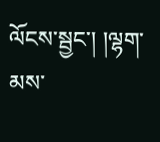ལོངས་སྦྱང་། །ལྷག་མས་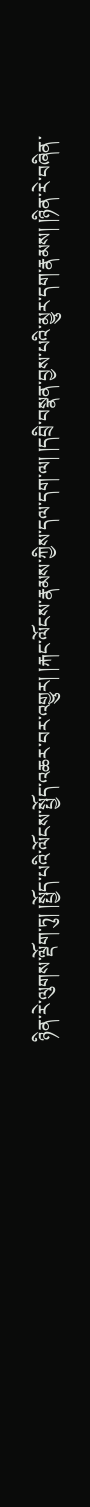ཉིན་རེ་ལུགས་ལྡོག་ཏུ། །སྤྱོད་པའི་ལོངས་སྤྱོད་འཆར་བར་འགྱུར། །རྐང་ལོངས་རྣམས་ཀྱིས་དལ་དག་ལ། །དབྲི་བསྣན་བྱས་པའི་མྱུར་དག་རྣམས། །ཉིན་རེ་བཞིན་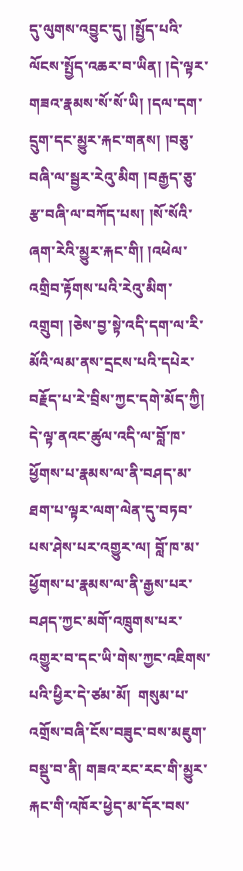དུ་ལུགས་འབྱུང་དུ། །སྤྱོད་པའི་ལོངས་སྤྱོད་འཆར་བ་ཡིན། །དེ་ལྟར་གཟའ་རྣམས་སོ་སོ་ཡི། །དལ་དག་དྲུག་དང་མྱུར་རྐང་གནས། །བཅུ་བཞི་ལ་སྦྱར་རེའུ་མིག །བརྒྱད་ཅུ་རྩ་བཞི་ལ་བཀོད་པས། །སོ་སོའི་ཞག་རེའི་མྱུར་རྐང་གི། །འཕེལ་འགྲིབ་རྟོགས་པའི་རེའུ་མིག་འགྲུབ། །ཅེས་བྱ་སྟེ་འདི་དག་ལ་རི་མོའི་ལམ་ནས་དྲངས་པའི་དཔེར་བརྗོད་པ་རེ་བྲིས་ཀྱང་དགེ་མོད་ཀྱི། དེ་ལྟ་ནའང་ཚུལ་འདི་ལ་བློ་ཁ་ཕྱོགས་པ་རྣམས་ལ་ནི་བཤད་མ་ཐག་པ་ལྟར་ལག་ལེན་དུ་བཏབ་པས་ཤེས་པར་འགྱུར་ལ། བློ་ཁ་མ་ཕྱོགས་པ་རྣམས་ལ་ནི་རྒྱས་པར་བཤད་ཀྱང་མགོ་འཁྲུགས་པར་འགྱུར་བ་དང་ཡི་གེས་ཀྱང་འཇིགས་པའི་ཕྱིར་དེ་ཙམ་མོ།  གསུམ་པ་འགྲོས་བཞི་ངོས་བཟུང་བས་མཇུག་བསྡུ་བ་ནི། གཟའ་རང་རང་གི་མྱུར་རྐང་གི་འཁོར་ཕྱེད་མ་དོར་བས་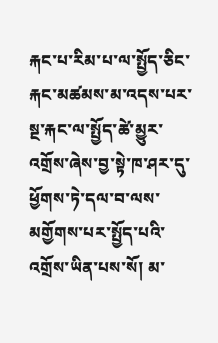རྐང་པ་རིམ་པ་ལ་སྤྱོད་ཅིང་རྐང་མཚམས་མ་འདས་པར་སྔ་རྐང་ལ་སྤྱོད་ཚེ་མྱུར་འགྲོས་ཞེས་བྱ་སྟེ་ཁ་ཤར་དུ་ཕྱོགས་ཏེ་དལ་བ་ལས་མགྱོགས་པར་སྤྱོད་པའི་འགྲོས་ཡིན་པས་སོ། མ་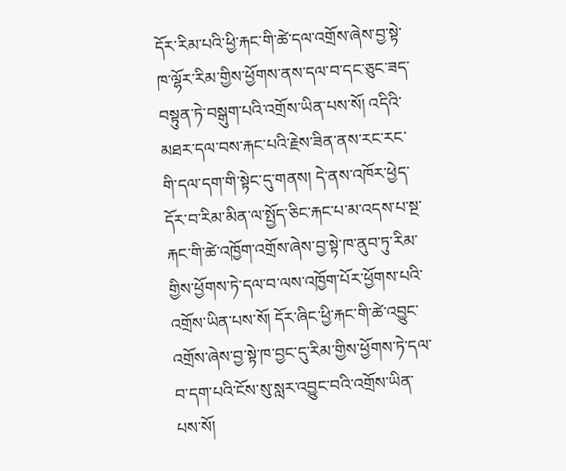དོར་རིམ་པའི་ཕྱི་རྐང་གི་ཚེ་དལ་འགྲོས་ཞེས་བྱ་སྟེ་ཁ་ལྷོར་རིམ་གྱིས་ཕྱོགས་ནས་དལ་བ་དང་ཅུང་ཟད་བསྟུན་ཏེ་བསྒུག་པའི་འགྲོས་ཡིན་པས་སོ། འདིའི་མཐར་དལ་བས་རྐང་པའི་རྗེས་ཟིན་ནས་རང་རང་གི་དལ་དག་གི་སྟེང་དུ་གནས། དེ་ནས་འཁོར་ཕྱེད་དོར་བ་རིམ་མིན་ལ་སྤྱོད་ཅིང་རྐང་པ་མ་འདས་པ་སྔ་རྐང་གི་ཚེ་འཁྱོག་འགྲོས་ཞེས་བྱ་སྟེ་ཁ་ནུབ་ཏུ་རིམ་གྱིས་ཕྱོགས་ཏེ་དལ་བ་ལས་འཁྱོག་པོར་ཕྱོགས་པའི་འགྲོས་ཡིན་པས་སོ། དོར་ཞིང་ཕྱི་རྐང་གི་ཚེ་འབྱུང་འགྲོས་ཞེས་བྱ་སྟེ་ཁ་བྱང་དུ་རིམ་གྱིས་ཕྱོགས་ཏེ་དལ་བ་དག་པའི་ངོས་སུ་སླར་འབྱུང་བའི་འགྲོས་ཡིན་པས་སོ།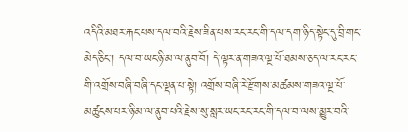འདིའི་མཐར་རྐང་པས་དལ་བའི་རྗེས་ཟིན་པས་རང་རང་གི་དལ་དག་ཉིད་སྟེང་དུ་བྲི་གང་མེད་ཅིང་། དལ་བ་ཡང་ཉི་མ་ལ་ནུབ་བོ། དེ་ལྟར་ན་གཟའ་ལྔ་པོ་ཐམས་ཅད་ལ་རང་རང་གི་འགྲོས་བཞི་བཞི་དང་ལྡན་པ་སྟེ། འགྲོས་བཞི་རེ་རྫོགས་མཚམས་གཟའ་ལྔ་པོ་མཚུངས་པར་ཉི་མ་ལ་ནུབ་པའི་རྗེས་སུ་སླར་ཡང་རང་རང་གི་དལ་བ་ལས་མྱུར་བའི་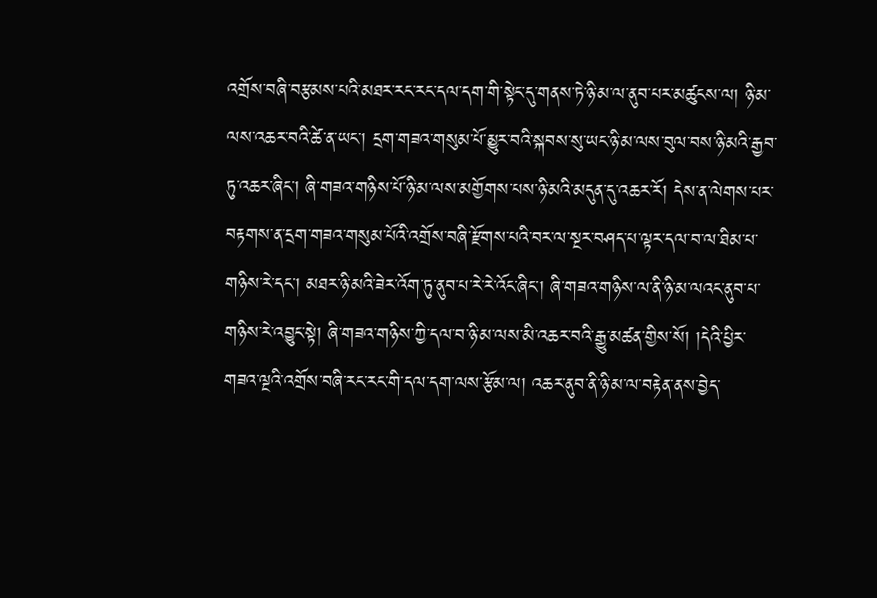འགྲོས་བཞི་བརྩམས་པའི་མཐར་རང་རང་དལ་དག་གི་སྟེང་དུ་གནས་ཏེ་ཉི་མ་ལ་ནུབ་པར་མཚུངས་ལ། ཉི་མ་ལས་འཆར་བའི་ཚེ་ན་ཡང་། དྲག་གཟའ་གསུམ་པོ་མྱུར་བའི་སྐབས་སུ་ཡང་ཉི་མ་ལས་བུལ་བས་ཉི་མའི་རྒྱབ་ཏུ་འཆར་ཞིང་། ཞི་གཟའ་གཉིས་པོ་ཉི་མ་ལས་མགྱོགས་པས་ཉི་མའི་མདུན་དུ་འཆར་རོ། དེས་ན་ལེགས་པར་བརྟགས་ན་དྲག་གཟའ་གསུམ་པོའི་འགྲོས་བཞི་རྫོགས་པའི་བར་ལ་སྔར་བཤད་པ་ལྟར་དལ་བ་ལ་ཐིམ་པ་གཉིས་རེ་དང་། མཐར་ཉི་མའི་ཟེར་འོག་ཏུ་ནུབ་པ་རེ་རེ་འོང་ཞིང་། ཞི་གཟའ་གཉིས་ལ་ནི་ཉི་མ་ལའང་ནུབ་པ་གཉིས་རེ་འབྱུང་སྟེ། ཞི་གཟའ་གཉིས་ཀྱི་དལ་བ་ཉི་མ་ལས་མི་འཆར་བའི་རྒྱུ་མཚན་གྱིས་སོ། །དེའི་པྱིར་གཟའ་ལྔའི་འགྲོས་བཞི་རང་རང་གི་དལ་དག་ལས་རྩོམ་ལ། འཆར་ནུབ་ནི་ཉི་མ་ལ་བརྟེན་ནས་བྱེད་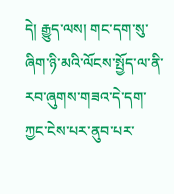དེ། རྒྱུད་ལས། གང་དག་སུ་ཞིག་ཉི་མའི་ལོངས་སྤྱོད་ལ་ནི་རབ་ཞུགས་གཟའ་དེ་དག་ཀྱང་ངེས་པར་ནུབ་པར་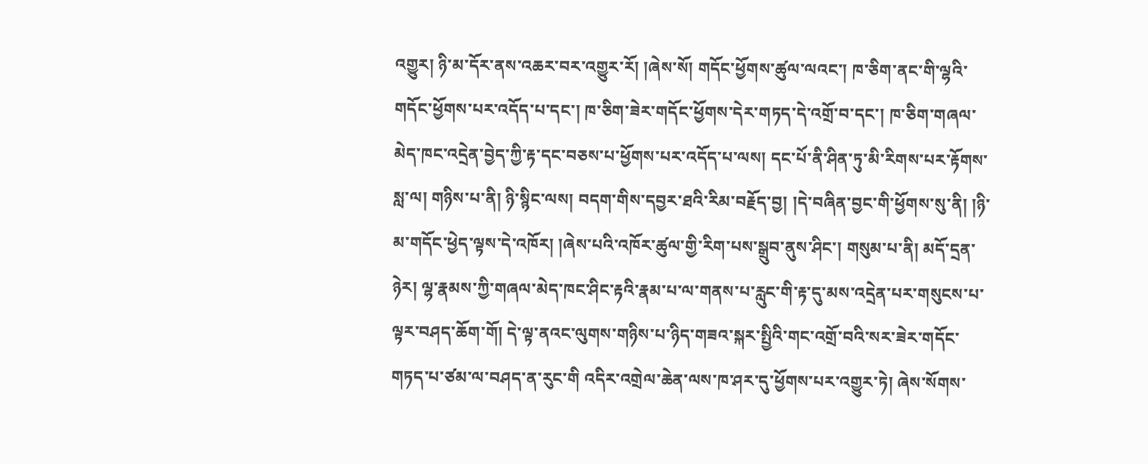འགྱུར། ཉི་མ་དོར་ནས་འཆར་བར་འགྱུར་རོ། །ཞེས་སོ། གདོང་ཕྱོགས་ཚུལ་ལའང་། ཁ་ཅིག་ནང་གི་ལྷའི་གདོང་ཕྱོགས་པར་འདོད་པ་དང་། ཁ་ཅིག་ཟེར་གདོང་ཕྱོགས་དེར་གཏད་དེ་འགྲོ་བ་དང་། ཁ་ཅིག་གཞལ་མེད་ཁང་འདྲེན་བྱེད་ཀྱི་རྟ་དང་བཅས་པ་ཕྱོགས་པར་འདོད་པ་ལས། དང་པོ་ནི་ཤིན་ཏུ་མི་རིགས་པར་རྟོགས་སླ་ལ། གཉིས་པ་ནི། ཉི་སྙིང་ལས། བདག་གིས་དབྱར་ཐའི་རིམ་བརྗོད་བྱ། །དེ་བཞིན་བྱང་གི་ཕྱོགས་སུ་ནི། །ཉི་མ་གདོང་ཕྱེད་ལྟས་དེ་འཁོར། །ཞེས་པའི་འཁོར་ཚུལ་གྱི་རིག་པས་སྒྲུབ་ནུས་ཤིང་། གསུམ་པ་ནི། མདོ་དྲན་ཉེར། ལྷ་རྣམས་ཀྱི་གཞལ་མེད་ཁང་ཤིང་རྟའི་རྣམ་པ་ལ་གནས་པ་རླུང་གི་རྟ་དུ་མས་འདྲེན་པར་གསུངས་པ་ལྟར་བཤད་ཆོག་གོ། དེ་ལྟ་ནའང་ལུགས་གཉིས་པ་ཉིད་གཟའ་སྐར་སྤྱིའི་གང་འགྲོ་བའི་སར་ཟེར་གདོང་གཏད་པ་ཙམ་ལ་བཤད་ན་རུང་གི འདིར་འགྲེལ་ཆེན་ལས་ཁ་ཤར་དུ་ཕྱོགས་པར་འགྱུར་ཏེ། ཞེས་སོགས་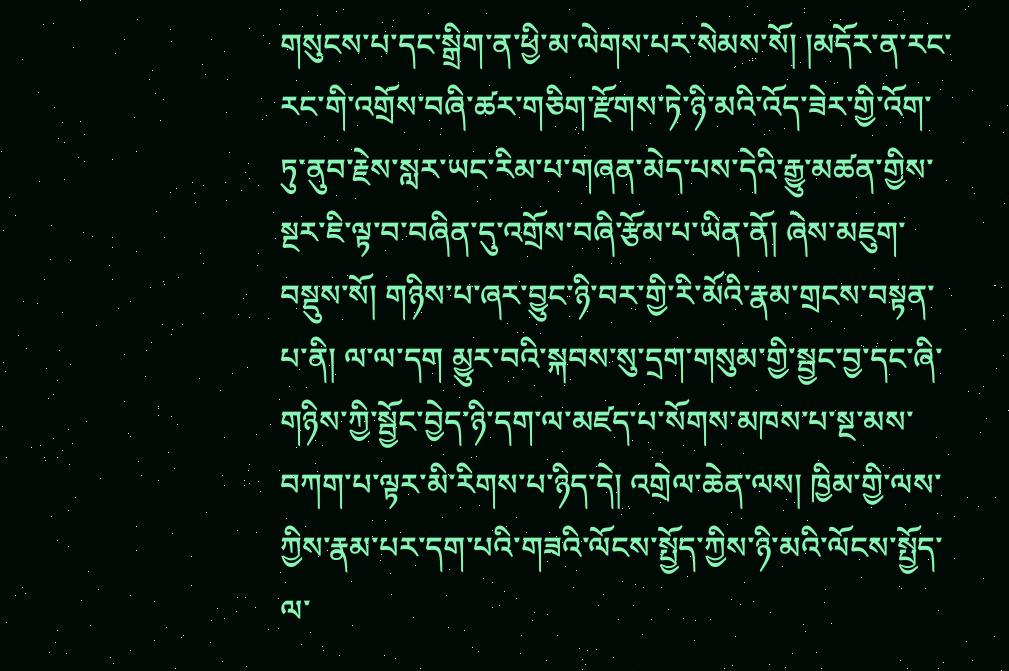གསུངས་པ་དང་སྒྲིག་ན་ཕྱི་མ་ལེགས་པར་སེམས་སོ། །མདོར་ན་རང་རང་གི་འགྲོས་བཞི་ཚར་གཅིག་རྫོགས་ཏེ་ཉི་མའི་འོད་ཟེར་གྱི་འོག་ཏུ་ནུབ་རྗེས་སླར་ཡང་རིམ་པ་གཞན་མེད་པས་དེའི་རྒྱུ་མཚན་གྱིས་སྔར་ཇི་ལྟ་བ་བཞིན་དུ་འགྲོས་བཞི་རྩོམ་པ་ཡིན་ནོ། ཞེས་མཇུག་བསྡུས་སོ། གཉིས་པ་ཞར་བྱུང་ཉི་བར་གྱི་རི་མོའི་རྣམ་གྲངས་བསྟན་པ་ནི། ལ་ལ་དག མྱུར་བའི་སྐབས་སུ་དྲག་གསུམ་གྱི་སྦྱང་བྱ་དང་ཞི་གཉིས་ཀྱི་སྦྱོང་བྱེད་ཉི་དག་ལ་མཛད་པ་སོགས་མཁས་པ་སྔ་མས་བཀག་པ་ལྟར་མི་རིགས་པ་ཉིད་དེ། འགྲེལ་ཆེན་ལས། ཁྱིམ་གྱི་ལས་ཀྱིས་རྣམ་པར་དག་པའི་གཟའི་ལོངས་སྤྱོད་ཀྱིས་ཉི་མའི་ལོངས་སྤྱོད་ལ་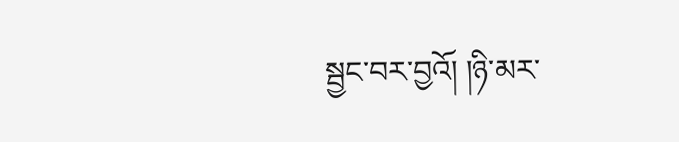སྦྱང་བར་བྱའོ། །ཉི་མར་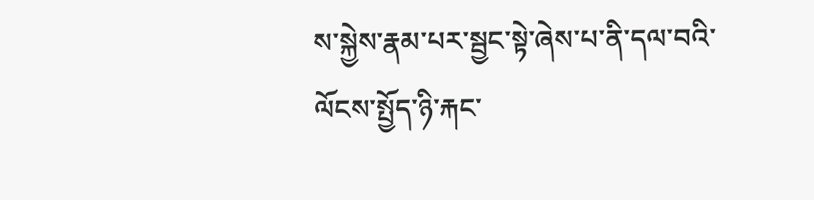ས་སྐྱེས་རྣམ་པར་སྦྱང་སྟེ་ཞེས་པ་ནི་དལ་བའི་ལོངས་སྤྱོད་ཉི་རྐང་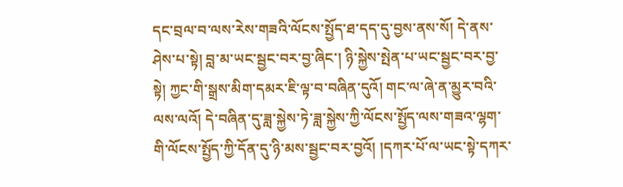དང་བྲལ་བ་ལས་རེས་གཟའི་ལོངས་སྤྱོད་ཐ་དད་དུ་བྱས་ནས་སོ། དེ་ནས་ཤེས་པ་སྟེ། བླ་མ་ཡང་སྦྱང་བར་བྱ་ཞིང་། ཉི་སྐྱེས་སྤེན་པ་ཡང་སྦྱང་བར་བྱ་སྟེ། ཀྱང་གི་སྒྲས་མིག་དམར་ཇི་ལྟ་བ་བཞིན་དུའོ། གང་ལ་ཞེ་ན་མྱུར་བའི་ལས་ལའོ། དེ་བཞིན་དུ་ཟླ་སྐྱེས་ཏེ་ཟླ་སྐྱེས་ཀྱི་ལོངས་སྤྱོད་ལས་གཟའ་ལྷག་གི་ལོངས་སྤྱོད་ཀྱི་དོན་དུ་ཉི་མས་སྦྱང་བར་བྱའོ། །དཀར་པོ་ལ་ཡང་སྟེ་དཀར་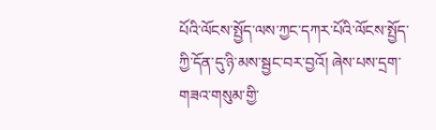པོའི་ལོངས་སྤྱོད་ལས་ཀྱང་དཀར་པོའི་ལོངས་སྤྱོད་ཀྱི་དོན་དུ་ཉི་མས་སྦྱང་བར་བྱའོ། ཞེས་པས་དྲག་གཟའ་གསུམ་གྱི་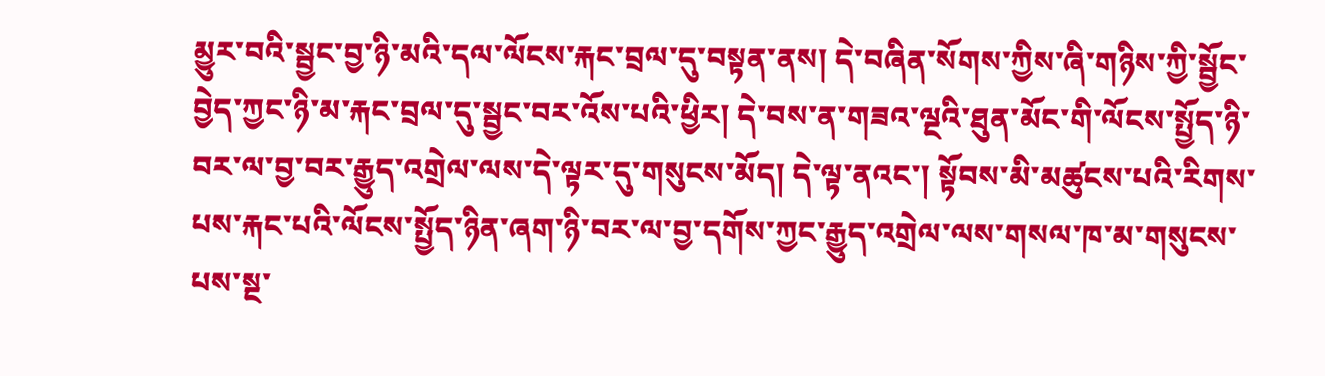མྱུར་བའི་སྦྱང་བྱ་ཉི་མའི་དལ་ལོངས་རྐང་བྲལ་དུ་བསྟན་ནས། དེ་བཞིན་སོགས་ཀྱིས་ཞི་གཉིས་ཀྱི་སྦྱོང་བྱེད་ཀྱང་ཉི་མ་རྐང་བྲལ་དུ་སྦྱང་བར་འོས་པའི་ཕྱིར། དེ་བས་ན་གཟའ་ལྔའི་ཐུན་མོང་གི་ལོངས་སྤྱོད་ཉི་བར་ལ་བྱ་བར་རྒྱུད་འགྲེལ་ལས་དེ་ལྟར་དུ་གསུངས་མོད། དེ་ལྟ་ནའང་། སྟོབས་མི་མཚུངས་པའི་རིགས་པས་རྐང་པའི་ལོངས་སྤྱོད་ཉིན་ཞག་ཉི་བར་ལ་བྱ་དགོས་ཀྱང་རྒྱུད་འགྲེལ་ལས་གསལ་ཁ་མ་གསུངས་པས་སྔ་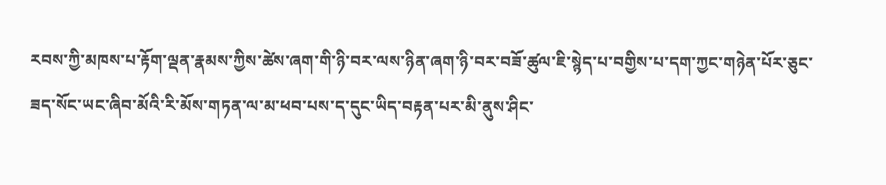རབས་ཀྱི་མཁས་པ་རྟོག་ལྡན་རྣམས་ཀྱིས་ཚེས་ཞག་གི་ཉི་བར་ལས་ཉིན་ཞག་ཉི་བར་བཟོ་ཚུལ་ཇི་སྙེད་པ་བགྱིས་པ་དག་ཀྱང་གཉེན་པོར་ཅུང་ཟད་སོང་ཡང་ཞིབ་མོའི་རི་མོས་གཏན་ལ་མ་ཕབ་པས་ད་དུང་ཡིད་བརྟན་པར་མི་ནུས་ཤིང་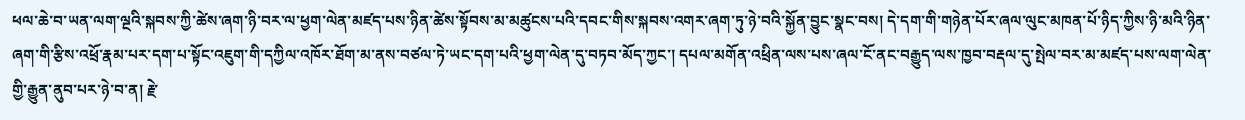ཕལ་ཆེ་བ་ཡན་ལག་ལྔའི་སྐབས་ཀྱི་ཚེས་ཞག་ཉི་བར་ལ་ཕྱག་ལེན་མཛད་པས་ཉིན་ཚེས་སྟོབས་མ་མཚུངས་པའི་དབང་གིས་སྐབས་འགར་ཞག་ཏུ་ཉེ་བའི་སྐྱོན་བྱུང་སྣང་བས། དེ་དག་གི་གཉེན་པོར་ཞལ་ལུང་མཁན་པོ་ཉིད་ཀྱིས་ཉི་མའི་ཉིན་ཞག་གི་རྩིས་འཕྲོ་རྣམ་པར་དག་པ་སྟོང་འཇུག་གི་དཀྱིལ་འཁོར་ཐོག་མ་ནས་བཙལ་ཏེ་ཡང་དག་པའི་ཕྱག་ལེན་དུ་བཏབ་མོད་ཀྱང་། དཔལ་མགོན་འཕྲིན་ལས་པས་ཞལ་ངོ་ནང་བརྒྱུད་ལས་ཁྱབ་བརྡལ་དུ་སྤེལ་བར་མ་མཛད་པས་ལག་ལེན་གྱི་རྒྱུན་ནུབ་པར་ཉེ་བ་ན། རྗེ་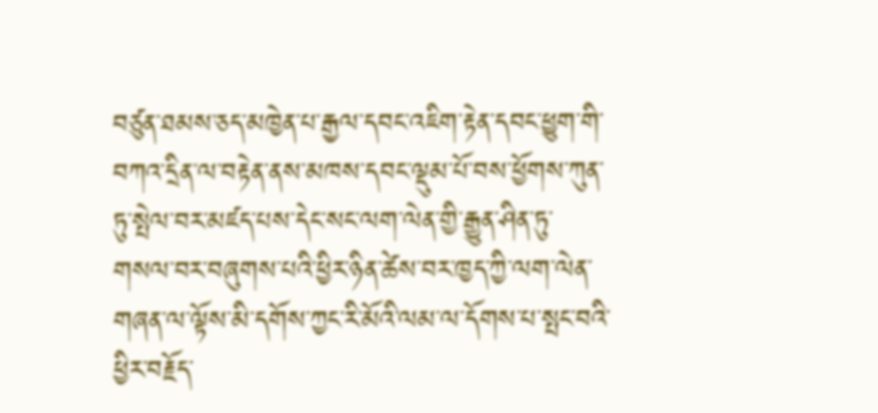བཙུན་ཐམས་ཅད་མཁྱེན་པ་རྒྱལ་དབང་འཇིག་རྟེན་དབང་ཕྱུག་གི་བཀའ་དྲིན་ལ་བརྟེན་ནས་མཁས་དབང་ལྡུམ་པོ་བས་ཕྱོགས་ཀུན་ཏུ་སྤེལ་བར་མཛད་པས་དེང་སང་ལག་ལེན་གྱི་རྒྱུན་ཤིན་ཏུ་གསལ་བར་བཞུགས་པའི་ཕྱིར་ཉིན་ཚེས་བར་ཁྱད་ཀྱི་ལག་ལེན་གཞན་ལ་ལྟོས་མི་དགོས་ཀྱང་རི་མོའི་ལམ་ལ་དོགས་པ་སྤང་བའི་ཕྱིར་བརྗོད་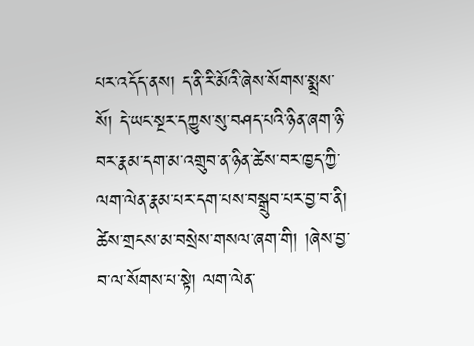པར་འདོད་ནས། ད་ནི་རི་མོའི་ཞེས་སོགས་སྨྲས་སོ། དེ་ཡང་སྔར་དཀྱུས་སུ་བཤད་པའི་ཉིན་ཞག་ཉི་བར་རྣམ་དག་མ་འགྲུབ་ན་ཉིན་ཚེས་བར་ཁྱད་ཀྱི་ལག་ལེན་རྣམ་པར་དག་པས་བསྒྲུབ་པར་བྱ་བ་ནི། ཚེས་གྲངས་མ་བསྲེས་གསལ་ཞག་གི། །ཞེས་བྱ་བ་ལ་སོགས་པ་སྟེ། ལག་ལེན་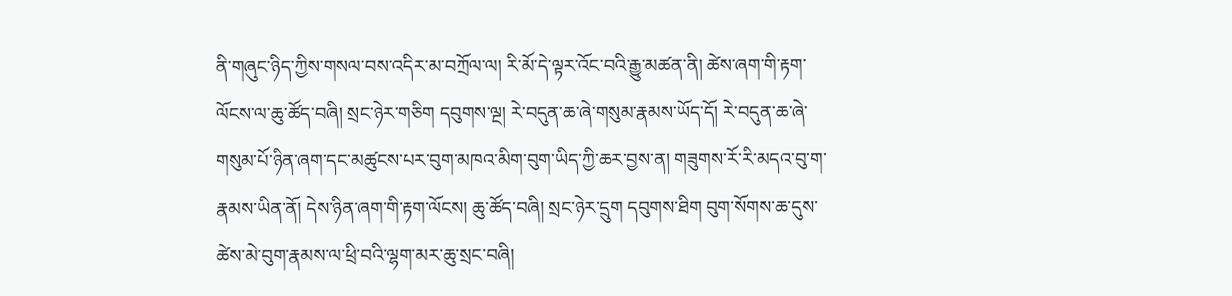ནི་གཞུང་ཉིད་ཀྱིས་གསལ་བས་འདིར་མ་བཀྲོལ་ལ། རི་མོ་དེ་ལྟར་འོང་བའི་རྒྱུ་མཚན་ནི། ཚེས་ཞག་གི་རྟག་ལོངས་ལ་ཆུ་ཚོད་བཞི། སྲང་ཉེར་གཅིག དབུགས་ལྔ། རེ་བདུན་ཆ་ཞེ་གསུམ་རྣམས་ཡོད་དོ། རེ་བདུན་ཆ་ཞེ་གསུམ་པོ་ཉིན་ཞག་དང་མཚུངས་པར་བུག་མཁའ་མིག་བུག་ཡིད་ཀྱི་ཆར་བྱས་ན། གཟུགས་རོ་རི་མདའ་བུ་ག་རྣམས་ཡིན་ནོ། དེས་ཉིན་ཞག་གི་རྟག་ལོངས། ཆུ་ཚོད་བཞི། སྲང་ཉེར་དྲུག དབུགས་ཐིག བུག་སོགས་ཆ་དུས་ཚེས་མེ་བུག་རྣམས་ལ་ཕྲི་བའི་ལྷག་མར་ཆུ་སྲང་བཞི།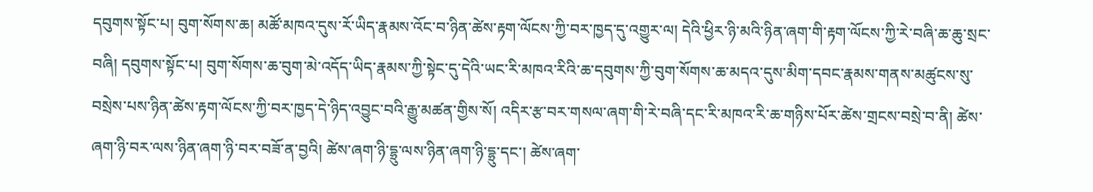དབུགས་སྟོང་པ། བུག་སོགས་ཆ། མཚོ་མཁའ་དུས་རོ་ཡིད་རྣམས་འོང་བ་ཉིན་ཚེས་རྟག་ལོངས་ཀྱི་བར་ཁྱད་དུ་འགྱུར་ལ། དེའི་ཕྱིར་ཉི་མའི་ཉིན་ཞག་གི་རྟག་ལོངས་ཀྱི་རེ་བཞི་ཆ་ཆུ་སྲང་བཞི། དབུགས་སྟོང་པ། བུག་སོགས་ཆ་བུག་མེ་འདོད་ཡིད་རྣམས་ཀྱི་སྟེང་དུ་དེའི་ཡང་རི་མཁའ་རིའི་ཆ་དབུགས་ཀྱི་བུག་སོགས་ཆ་མདའ་དུས་མིག་དབང་རྣམས་གནས་མཚུངས་སུ་བསྲེས་པས་ཉིན་ཚེས་རྟག་ལོངས་ཀྱི་བར་ཁྱད་དེ་ཉིད་འབྱུང་བའི་རྒྱུ་མཚན་གྱིས་སོ། འདིར་རྩ་བར་གསལ་ཞག་གི་རེ་བཞི་དང་རི་མཁའ་རི་ཆ་གཉིས་པོར་ཚེས་གྲངས་བསྲེ་བ་ནི། ཚེས་ཞག་ཉི་བར་ལས་ཉིན་ཞག་ཉི་བར་བཟོ་ན་བྱའི། ཚེས་ཞག་ཉི་དྷྲུ་ལས་ཉིན་ཞག་ཉི་དྷྲུ་དང་། ཚེས་ཞག་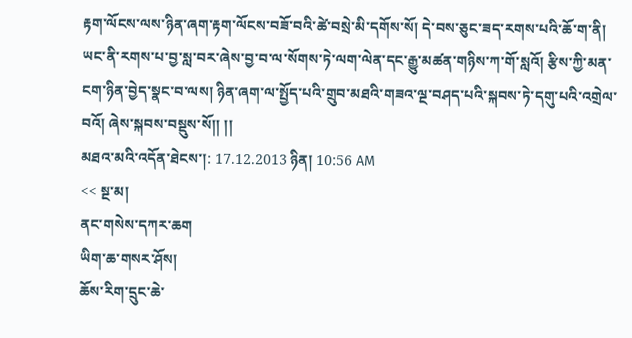རྟག་ལོངས་ལས་ཉིན་ཞག་རྟག་ལོངས་བཟོ་བའི་ཚེ་བསྲེ་མི་དགོས་སོ། དེ་བས་ཅུང་ཟད་རགས་པའི་ཆོ་ག་ནི། ཡང་ནི་རགས་པ་བྱ་སླ་བར་ཞེས་བྱ་བ་ལ་སོགས་ཏེ་ལག་ལེན་དང་རྒྱུ་མཚན་གཉིས་ཀ་གོ་སླའོ། རྩིས་ཀྱི་མན་ངག་ཉིན་བྱེད་སྣང་བ་ལས། ཉིན་ཞག་ལ་སྤྱོད་པའི་གྲུབ་མཐའི་གཟའ་ལྔ་བཤད་པའི་སྐབས་ཏེ་དགུ་པའི་འགྲེལ་བའོ། ཞེས་སྐབས་བསྡུས་སོ།། །།
མཐའ་མའི་འདོན་ཐེངས་།: 17.12.2013 ཉིན། 10:56 AM
<< སྔ་མ།
ནང་གསེས་དཀར་ཆག
ཡིག་ཆ་གསར་ཤོས།
ཆོས་རིག་དྲུང་ཆེ་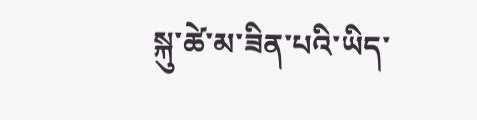སྐུ་ཚེ་མ་ཟིན་པའི་ཡིད་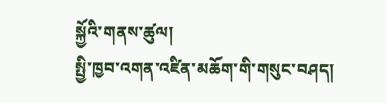སྐྱོའི་གནས་ཚུལ།
སྤྱི་ཁྱབ་འགན་འཛིན་མཆོག་གི་གསུང་བཤད།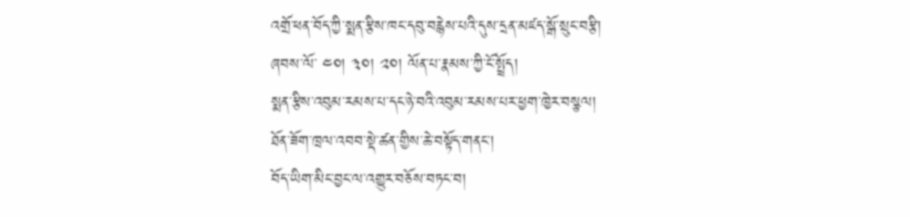འགྲོ་ཕན་བོད་ཀྱི་སྨན་རྩིས་ཁང་དབུ་བརྙེས་པའི་དུས་དྲན་མཛད་སྒོ་སྲུང་བརྩི།
ཞབས་ལོ་ ༤༠། ༣༠། ༢༠། ལོན་པ་རྣམས་ཀྱི་ངོ་སྤྲོད།
སྨན་རྩིས་འབུམ་རམས་པ་དང་ཉེ་བའི་འབུམ་རམས་པར་ཕྱག་ཁྱེར་བསྩལ།
ཐོན་ཟོག་ཁྲལ་འབབ་སྡེ་ཚན་གྱིས་ཆེ་བསྟོད་གནང་།
བོད་ཡིག་མིང་བྱང་ལ་འགྱུར་བཅོས་བཏང་བ།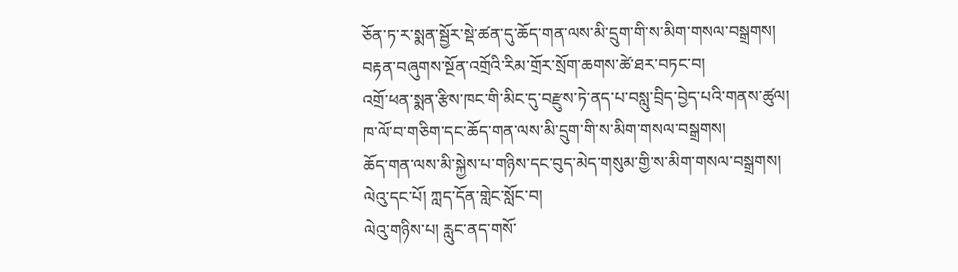ཅོན་ཏ་ར་སྨན་སྦྱོར་སྡེ་ཚན་དུ་ཆོད་གན་ལས་མི་དྲུག་གི་ས་མིག་གསལ་བསྒྲགས།
བརྟན་བཞུགས་སྔོན་འགྲོའི་རིམ་གྲོར་སྲོག་ཆགས་ཚེ་ཐར་བཏང་བ།
འགྲོ་ཕན་སྨན་རྩིས་ཁང་གི་མིང་དུ་བརྫུས་ཏེ་ནད་པ་བསླུ་བྲིད་བྱེད་པའི་གནས་ཚུལ།
ཁ་ལོ་བ་གཅིག་དང་ཆོད་གན་ལས་མི་དྲུག་གི་ས་མིག་གསལ་བསྒྲགས།
ཆོད་གན་ལས་མི་སྐྱེས་པ་གཉིས་དང་བུད་མེད་གསུམ་གྱི་ས་མིག་གསལ་བསྒྲགས།
ལེའུ་དང་པོ། ཀླད་དོན་གླེང་སློང་བ།
ལེའུ་གཉིས་པ། རླུང་ནད་གསོ་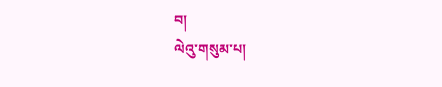བ།
ལེའུ་གསུམ་པ།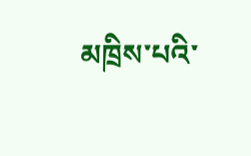མཁྲིས་པའི་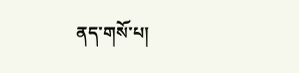ནད་གསོ་པ།